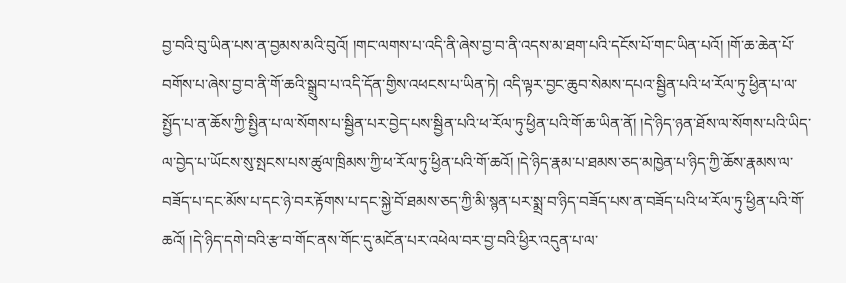བྱ་བའི་བུ་ཡིན་པས་ན་བྱམས་མའི་བུའོ། །གང་ལགས་པ་འདི་ནི་ཞེས་བྱ་བ་ནི་འདས་མ་ཐག་པའི་དངོས་པོ་གང་ཡིན་པའོ། །གོ་ཆ་ཆེན་པོ་བགོས་པ་ཞེས་བྱ་བ་ནི་གོ་ཆའི་སྒྲུབ་པ་འདི་དོན་གྱིས་འཕངས་པ་ཡིན་ཏེ། འདི་ལྟར་བྱང་ཆུབ་སེམས་དཔའ་སྦྱིན་པའི་ཕ་རོལ་ཏུ་ཕྱིན་པ་ལ་སྤྱོད་པ་ན་ཆོས་ཀྱི་སྤྱིན་པ་ལ་སོགས་པ་སྦྱིན་པར་བྱེད་པས་སྦྱིན་པའི་ཕ་རོལ་ཏུ་ཕྱིན་པའི་གོ་ཆ་ཡིན་ནོ། །དེ་ཉིད་ཉན་ཐོས་ལ་སོགས་པའི་ཡིད་ལ་བྱེད་པ་ཡོངས་སུ་སྤངས་པས་ཚུལ་ཁྲིམས་ཀྱི་ཕ་རོལ་ཏུ་ཕྱིན་པའི་གོ་ཆའོ། །དེ་ཉིད་རྣམ་པ་ཐམས་ཅད་མཁྱེན་པ་ཉིད་ཀྱི་ཆོས་རྣམས་ལ་བཟོད་པ་དང་མོས་པ་དང་ཉེ་བར་རྟོགས་པ་དང་སྐྱེ་བོ་ཐམས་ཅད་ཀྱི་མི་སྙན་པར་སྨྲ་བ་ཉིད་བཟོད་པས་ན་བཟོད་པའི་ཕ་རོལ་ཏུ་ཕྱིན་པའི་གོ་ཆའོ། །དེ་ཉིད་དགེ་བའི་རྩ་བ་གོང་ནས་གོང་དུ་མངོན་པར་འཕེལ་བར་བྱ་བའི་ཕྱིར་འདུན་པ་ལ་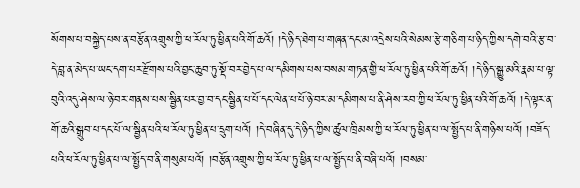སོགས་པ་བསྐྱེད་པས་ན་བརྩོན་འགྲུས་ཀྱི་ཕ་རོལ་ཏུ་ཕྱིན་པའི་གོ་ཆའོ། །དེ་ཉིད་ཐེག་པ་གཞན་དང་མ་འདྲེས་པའི་སེམས་རྩེ་གཅིག་པ་ཉིད་ཀྱིས་དགེ་བའི་རྩ་བ་དེ་བླ་ན་མེད་པ་ཡང་དག་པར་རྫོགས་པའི་བྱང་ཆུབ་ཏུ་སྡོ་བར་བྱེད་པ་ལ་དམིགས་པས་བསམ་གཏན་གྱི་ཕ་རོལ་ཏུ་ཕྱིན་པའི་གོ་ཆའོ། །དེ་ཉིད་སྒྱུ་མའི་རྣམ་པ་ལྟ་བུའི་འདུ་ཤེས་ལ་ཉེ་བར་གནས་པས་སྦྱིན་པར་བྱ་བ་དང་སྦྱིན་པ་པོ་དང་ལེན་པ་པོ་ཉེ་བར་མ་དམིགས་པ་ནི་ཤེས་རབ་ཀྱི་ཕ་རོལ་ཏུ་ཕྱིན་པའི་གོ་ཆའོ། །དེ་ལྟར་ན་གོ་ཆའི་སྒྲུབ་པ་དང་པོ་ལ་སྦྱིན་པའི་ཕ་རོལ་ཏུ་ཕྱིན་པ་དྲུག་པའོ། །དེ་བཞིན་དུ་དེ་ཉིད་ཀྱིས་ཚུལ་ཁྲིམས་ཀྱི་ཕ་རོལ་ཏུ་ཕྱིན་པ་ལ་སྤྱོད་པ་ནི་གཉིས་པའོ། །བཟོད་པའི་ཕ་རོལ་ཏུ་ཕྱིན་པ་ལ་སྤྱོད་བ་ནི་གསུམ་པའོ། །བརྩོན་འགྲུས་ཀྱི་ཕ་རོལ་ཏུ་ཕྱིན་པ་ལ་སྤྱོད་པ་ནི་བཞི་པའོ། །བསམ་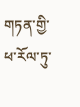གཏན་གྱི་ཕ་རོལ་ཏུ་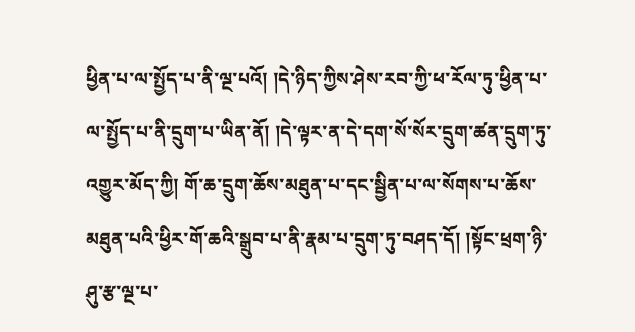ཕྱིན་པ་ལ་སྤྱོད་པ་ནི་ལྔ་པའོ། །དེ་ཉིད་ཀྱིས་ཤེས་རབ་ཀྱི་ཕ་རོལ་ཏུ་ཕྱིན་པ་ལ་སྤྱོད་པ་ནི་དྲུག་པ་ཡིན་ནོ། །དེ་ལྟར་ན་དེ་དག་སོ་སོར་དྲུག་ཚན་དྲུག་ཏུ་འགྱུར་མོད་ཀྱི། གོ་ཆ་དྲུག་ཆོས་མཐུན་པ་དང་སྦྱིན་པ་ལ་སོགས་པ་ཆོས་མཐུན་པའི་ཕྱིར་གོ་ཆའི་སྒྲུབ་པ་ནི་རྣམ་པ་དྲུག་ཏུ་བཤད་དོ། །སྟོང་ཕྲག་ཉི་ཤུ་རྩ་ལྔ་པ་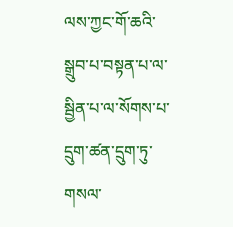ལས་ཀྱང་གོ་ཆའི་སྒྲུབ་པ་བསྟན་པ་ལ་སྦྱིན་པ་ལ་སོགས་པ་དྲུག་ཚན་དྲུག་ཏུ་གསལ་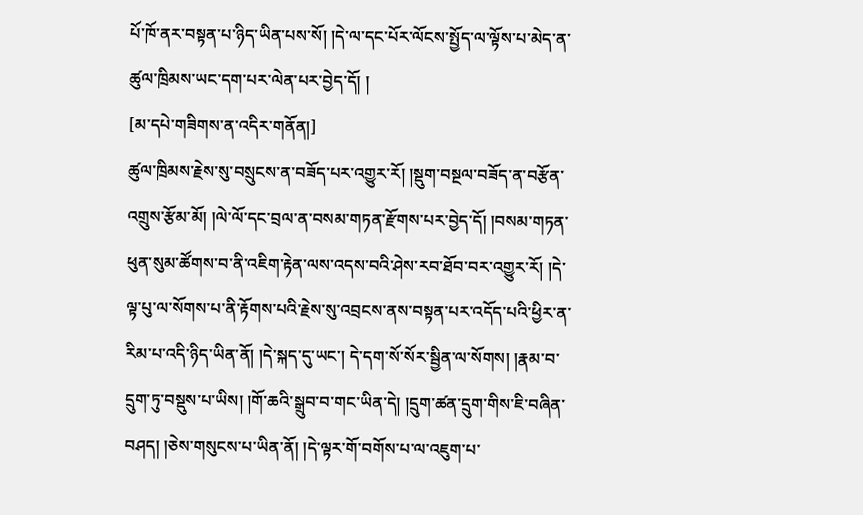པོ་ཁོ་ནར་བསྟན་པ་ཉིད་ཡིན་པས་སོ། །དེ་ལ་དང་པོར་ལོངས་སྤྱོད་ལ་ལྟོས་པ་མེད་ན་ཚུལ་ཁྲིམས་ཡང་དག་པར་ལེན་པར་བྱེད་དོ། །
[མ་དཔེ་གཟིགས་ན་འདིར་གནོན།]
ཚུལ་ཁྲིམས་རྗེས་སུ་བསྲུངས་ན་བཟོད་པར་འགྱུར་རོ། །སྡུག་བསྔལ་བཟོད་ན་བརྩོན་འགྲུས་རྩོམ་མོ། །ལེ་ལོ་དང་བྲལ་ན་བསམ་གཏན་རྫོགས་པར་བྱེད་དོ། །བསམ་གཏན་ཕུན་སུམ་ཚོགས་བ་ནི་འཇིག་རྟེན་ལས་འདས་བའི་ཤེས་རབ་ཐོབ་བར་འགྱུར་རོ། །དེ་ལྟ་པུ་ལ་སོགས་པ་ནི་རྟོགས་པའི་རྗེས་སུ་འབྲངས་ནས་བསྟན་པར་འདོད་པའི་ཕྱིར་ན་རིམ་པ་འདི་ཉིད་ཡིན་ནོ། །དེ་སྐད་དུ་ཡང་། དེ་དག་སོ་སོར་སྦྱིན་ལ་སོགས། །རྣམ་བ་དྲུག་ཏུ་བསྡུས་པ་ཡིས། །གོ་ཆའི་སྒྲུབ་བ་གང་ཡིན་དེ། །དྲུག་ཚན་དྲུག་གིས་ཇི་བཞིན་བཤད། །ཅེས་གསུངས་པ་ཡིན་ནོ། །དེ་ལྟར་གོ་བགོས་པ་ལ་འཇུག་པ་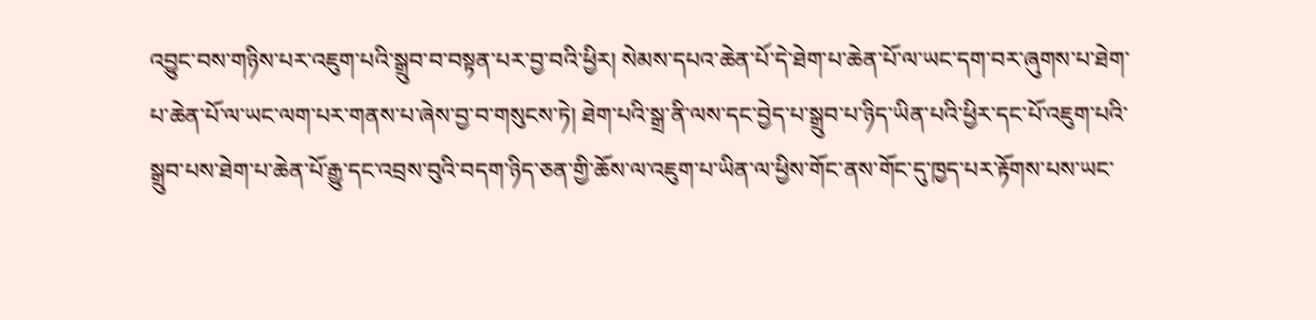འབྱུང་བས་གཉིས་པར་འཇུག་པའི་སྒྲུབ་བ་བསྟན་པར་བྱ་བའི་ཕྱིར། སེམས་དཔའ་ཆེན་པོ་དེ་ཐེག་པ་ཆེན་པོ་ལ་ཡང་དག་བར་ཞུགས་པ་ཐེག་པ་ཆེན་པོ་ལ་ཡང་ལག་པར་གནས་པ་ཞེས་བྱ་བ་གསུངས་ཏེ། ཐེག་པའི་སྒྲ་ནི་ལས་དང་བྱེད་པ་སྒྲུབ་པ་ཉིད་ཡིན་པའི་ཕྱིར་དང་པོ་འཇུག་པའི་སྒྲུབ་པས་ཐེག་པ་ཆེན་པོ་རྒྱུ་དང་འབྲས་བུའི་བདག་ཉིད་ཅན་གྱི་ཆོས་ལ་འཇུག་པ་ཡིན་ལ་ཕྱིས་གོང་ནས་གོང་དུ་ཁྱད་པར་རྟོགས་པས་ཡང་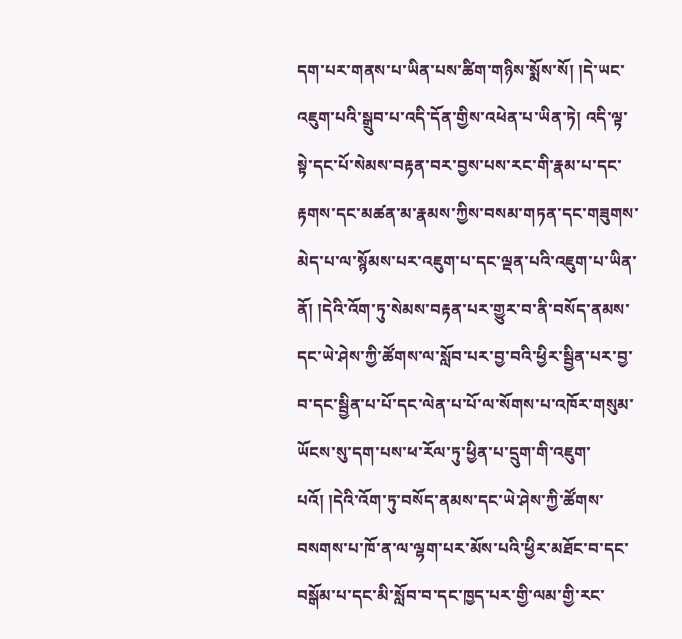དག་པར་གནས་པ་ཡིན་པས་ཚིག་གཉིས་སྨོས་སོ། །དེ་ཡང་འཇུག་པའི་སྒྲུབ་པ་འདི་དོན་གྱིས་འཕེན་པ་ཡིན་ཏེ། འདི་ལྟ་སྟེ་དང་པོ་སེམས་བརྟན་བར་བྱས་པས་རང་གི་རྣམ་པ་དང་རྟགས་དང་མཚན་མ་རྣམས་ཀྱིས་བསམ་གཏན་དང་གཟུགས་མེད་པ་ལ་སྙོམས་པར་འཇུག་པ་དང་ལྡན་པའི་འཇུག་པ་ཡིན་ནོ། །དེའི་འོག་ཏུ་སེམས་བརྟན་པར་གྱུར་བ་ནི་བསོད་ནམས་དང་ཡེ་ཤེས་ཀྱི་ཚོགས་ལ་སློབ་པར་བྱ་བའི་ཕྱིར་སྦྱིན་པར་བྱ་བ་དང་སྦྱིན་པ་པོ་དང་ལེན་པ་པོ་ལ་སོགས་པ་འཁོར་གསུམ་ཡོངས་སུ་དག་པས་ཕ་རོལ་ཏུ་ཕྱིན་པ་དྲུག་གི་འཇུག་པའོ། །དེའི་འོག་ཏུ་བསོད་ནམས་དང་ཡེ་ཤེས་ཀྱི་ཚོགས་བསགས་པ་ཁོ་ན་ལ་ལྷག་པར་མོས་པའི་ཕྱིར་མཐོང་བ་དང་བསྒོམ་པ་དང་མི་སློབ་བ་དང་ཁྱད་པར་གྱི་ལམ་གྱི་རང་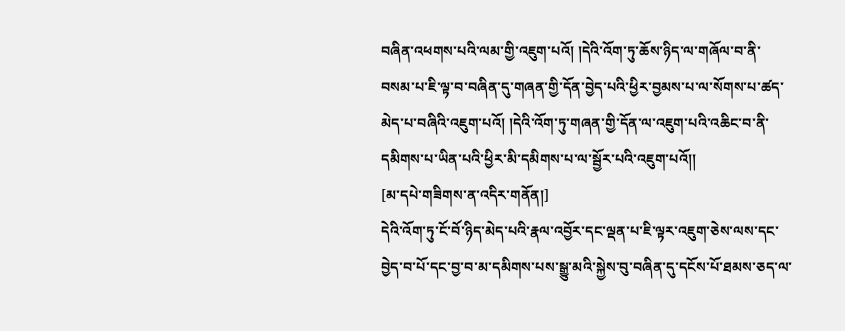བཞིན་འཕགས་པའི་ལམ་གྱི་འཇུག་པའོ། །དེའི་འོག་ཏུ་ཆོས་ཉིད་ལ་གཞོལ་བ་ནི་བསམ་པ་ཇི་ལྟ་བ་བཞིན་དུ་གཞན་གྱི་དོན་བྱེད་པའི་ཕྱིར་བྱམས་པ་ལ་སོགས་པ་ཚད་མེད་པ་བཞིའི་འཇུག་པའོ། །དེའི་འོག་ཏུ་གཞན་གྱི་དོན་ལ་འཇུག་པའི་འཆིང་བ་ནི་དམིགས་པ་ཡིན་པའི་ཕྱིར་མི་དམིགས་པ་ལ་སྦྱོར་པའི་འཇུག་པའོ།།
[མ་དཔེ་གཟིགས་ན་འདིར་གནོན།]
དེའི་འོག་ཏུ་ངོ་བོ་ཉིད་མེད་པའི་རྣལ་འབྱོར་དང་ལྡན་པ་ཇི་ལྟར་འཇུག་ཅེས་ལས་དང་བྱེད་བ་པོ་དང་བྱ་བ་མ་དམིགས་པས་སྒྱུ་མའི་སྐྱེས་བུ་བཞིན་དུ་དངོས་པོ་ཐམས་ཅད་ལ་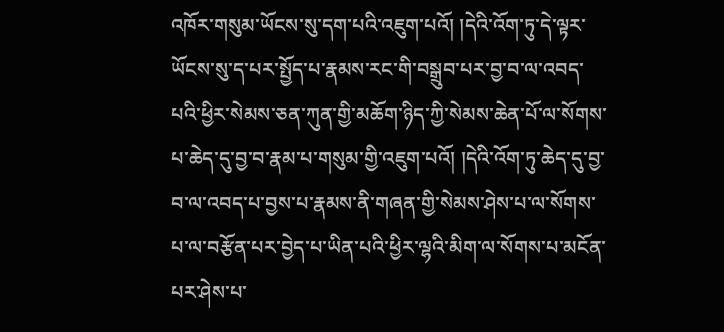འཁོར་གསུམ་ཡོངས་སུ་དག་པའི་འཇུག་པའོ། །དེའི་འོག་ཏུ་དེ་ལྟར་ཡོངས་སུ་ད་པར་སྤྱོད་པ་རྣམས་རང་གི་བསྒྲུབ་པར་བྱ་བ་ལ་འབད་པའི་ཕྱིར་སེམས་ཅན་ཀུན་གྱི་མཆོག་ཉིད་ཀྱི་སེམས་ཆེན་པོ་ལ་སོགས་པ་ཆེད་དུ་བྱ་བ་རྣམ་པ་གསུམ་གྱི་འཇུག་པའོ། །དེའི་འོག་ཏུ་ཆེད་དུ་བྱ་བ་ལ་འབད་པ་བྱས་པ་རྣམས་ནི་གཞན་གྱི་སེམས་ཤེས་པ་ལ་སོགས་པ་ལ་བརྩོན་པར་བྱེད་པ་ཡིན་པའི་ཕྱིར་ལྷའི་མིག་ལ་སོགས་པ་མངོན་པར་ཤེས་པ་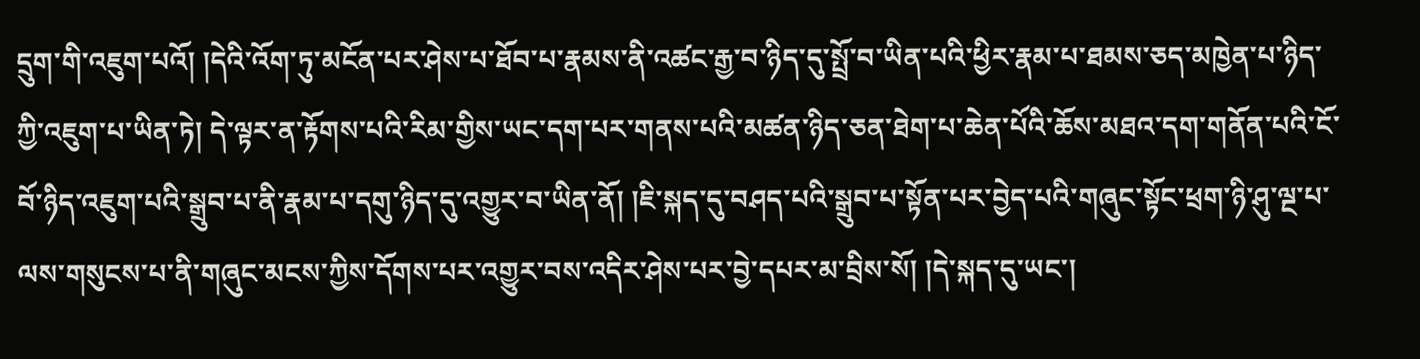དྲུག་གི་འཇུག་པའོ། །དེའི་འོག་ཏུ་མངོན་པར་ཤེས་པ་ཐོབ་པ་རྣམས་ནི་འཚང་རྒྱ་བ་ཉིད་དུ་སྤྲོ་བ་ཡིན་པའི་ཕྱིར་རྣམ་པ་ཐམས་ཅད་མཁྱེན་པ་ཉིད་ཀྱི་འཇུག་པ་ཡིན་ཏེ། དེ་ལྟར་ན་རྟོགས་པའི་རིམ་གྱིས་ཡང་དག་པར་གནས་པའི་མཚན་ཉིད་ཅན་ཐེག་པ་ཆེན་པོའི་ཆོས་མཐའ་དག་གནོན་པའི་ངོ་བོ་ཉིད་འཇུག་པའི་སྒྲུབ་པ་ནི་རྣམ་པ་དགུ་ཉིད་དུ་འགྱུར་བ་ཡིན་ནོ། །ཇི་སྐད་དུ་བཤད་པའི་སྒྲུབ་པ་སྟོན་པར་བྱེད་པའི་གཞུང་སྟོང་ཕྲག་ཉི་ཤུ་ལྔ་པ་ལས་གསུངས་པ་ནི་གཞུང་མངས་ཀྱིས་དོགས་པར་འགྱུར་བས་འདིར་ཤེས་པར་བྱེ་དཔར་མ་བྲིས་སོ། །དེ་སྐད་དུ་ཡང་།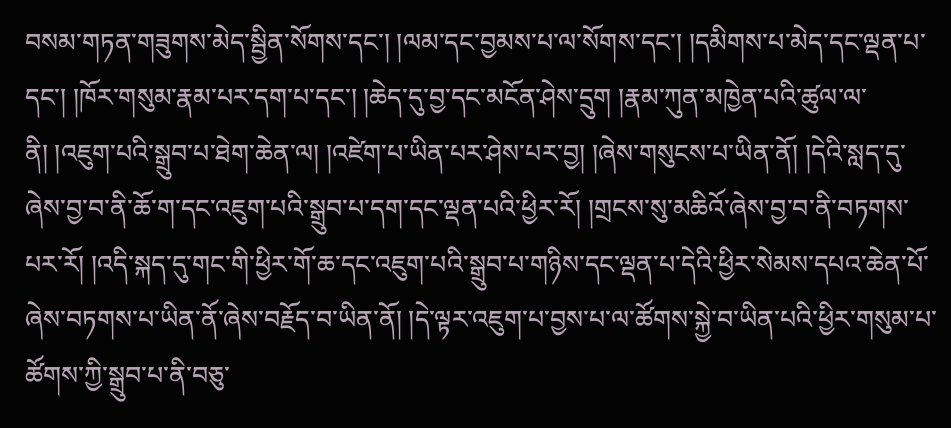བསམ་གཏན་གཟུགས་མེད་སྦྱིན་སོགས་དང་། །ལམ་དང་བྱམས་པ་ལ་སོགས་དང་། །དམིགས་པ་མེད་དང་ལྡན་པ་དང་། །ཁོར་གསུམ་རྣམ་པར་དག་པ་དང་། །ཆེད་དུ་བྱ་དང་མངོན་ཤེས་དྲུག །རྣམ་ཀུན་མཁྱེན་པའི་ཚུལ་ལ་ནི། །འཇུག་པའི་སྒྲུབ་པ་ཐེག་ཆེན་ལ། །འཛེག་པ་ཡིན་པར་ཤེས་པར་བྱ། །ཞེས་གསུངས་པ་ཡིན་ནོ། །དེའི་སླད་དུ་ཞེས་བྱ་བ་ནི་ཆོ་ག་དང་འཇུག་པའི་སྒྲུབ་པ་དག་དང་ལྡན་པའི་ཕྱིར་རོ། །གྲངས་སུ་མཆིའོ་ཞེས་བྱ་བ་ནི་བཏགས་པར་རོ། །འདི་སྐད་དུ་གང་གི་ཕྱིར་གོ་ཆ་དང་འཇུག་པའི་སྒྲུབ་པ་གཉིས་དང་ལྡན་པ་དེའི་ཕྱིར་སེམས་དཔའ་ཆེན་པོ་ཞེས་བཏགས་པ་ཡིན་ནོ་ཞེས་བརྗོད་བ་ཡིན་ནོ། །དེ་ལྟར་འཇུག་པ་བྱས་པ་ལ་ཚོགས་སྐྱེ་བ་ཡིན་པའི་ཕྱིར་གསུམ་པ་ཚོགས་ཀྱི་སྒྲུབ་པ་ནི་བཅུ་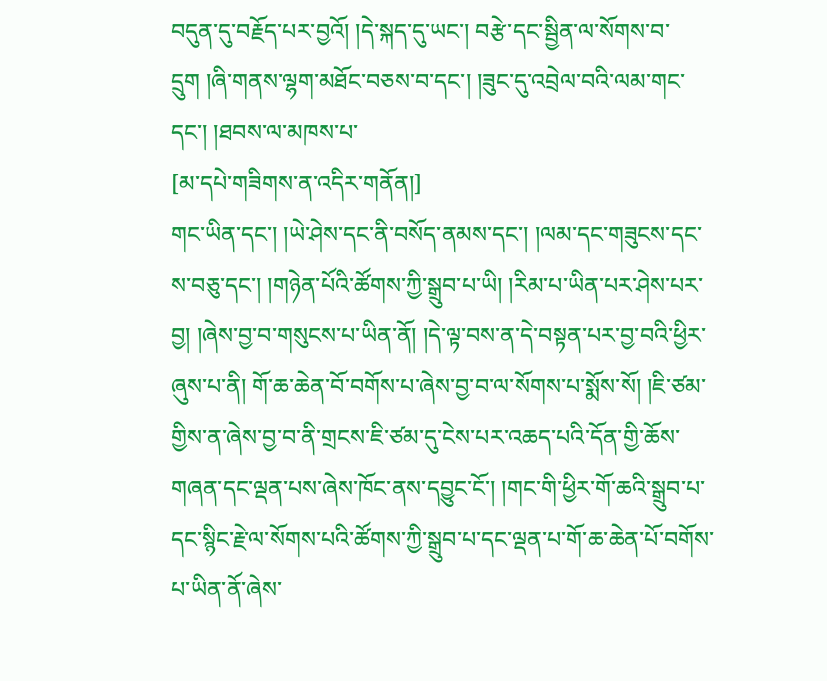བདུན་དུ་བརྗོད་པར་བྱའོ། །དེ་སྐད་དུ་ཡང་། བརྩེ་དང་སྦྱིན་ལ་སོགས་བ་དྲུག །ཞི་གནས་ལྷག་མཐོང་བཅས་བ་དང་། །ཟུང་དུ་འབྲེལ་བའི་ལམ་གང་དང་། །ཐབས་ལ་མཁས་པ་
[མ་དཔེ་གཟིགས་ན་འདིར་གནོན།]
གང་ཡིན་དང་། །ཡེ་ཤེས་དང་ནི་བསོད་ནམས་དང་། །ལམ་དང་གཟུངས་དང་ས་བཅུ་དང་། །གཉེན་པོའི་ཚོགས་ཀྱི་སྒྲུབ་པ་ཡི། །རིམ་པ་ཡིན་པར་ཤེས་པར་བྱ། །ཞེས་བྱ་བ་གསུངས་པ་ཡིན་ནོ། །དེ་ལྟ་བས་ན་དེ་བསྟན་པར་བྱ་བའི་ཕྱིར་ཞུས་པ་ནི། གོ་ཆ་ཆེན་བོ་བགོས་པ་ཞེས་བྱ་བ་ལ་སོགས་པ་སྨོས་སོ། །ཇི་ཙམ་གྱིས་ན་ཞེས་བྱ་བ་ནི་གྲངས་ཇི་ཙམ་དུ་ངེས་པར་འཆད་པའི་དོན་གྱི་ཆོས་གཞན་དང་ལྡན་པས་ཞེས་ཁོང་ནས་དབྱུང་ངོ་། །གང་གི་ཕྱིར་གོ་ཆའི་སྒྲུབ་པ་དང་སྙིང་རྗེ་ལ་སོགས་པའི་ཚོགས་ཀྱི་སྒྲུབ་པ་དང་ལྡན་པ་གོ་ཆ་ཆེན་པོ་བགོས་པ་ཡིན་ནོ་ཞེས་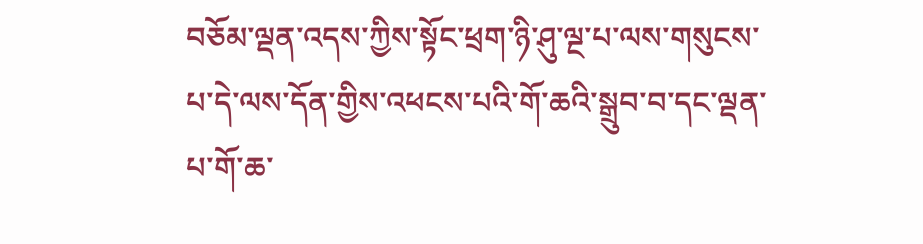བཅོམ་ལྡན་འདས་ཀྱིས་སྟོང་ཕྲག་ཉི་ཤུ་ལྔ་པ་ལས་གསུངས་པ་དེ་ལས་དོན་གྱིས་འཕངས་པའི་གོ་ཆའི་སྒྲུབ་བ་དང་ལྡན་པ་གོ་ཆ་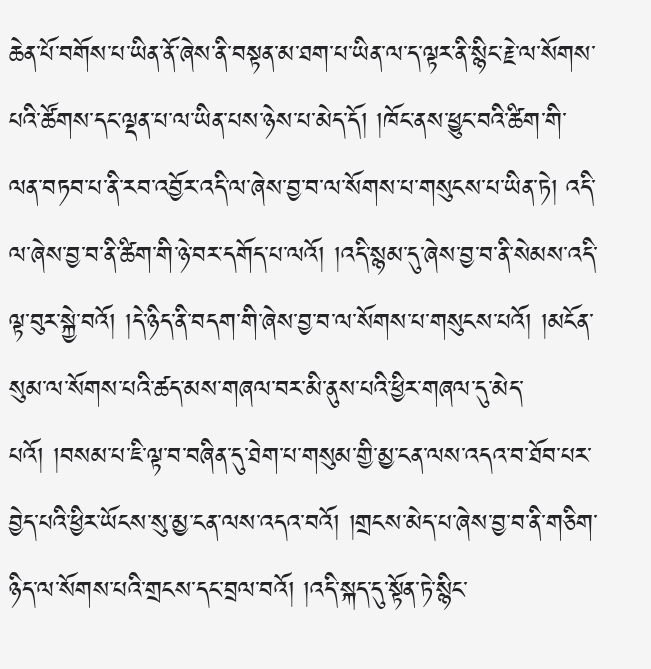ཆེན་པོ་བགོས་པ་ཡིན་ནོ་ཞེས་ནི་བསྟན་མ་ཐག་པ་ཡིན་ལ་ད་ལྟར་ནི་སྙིང་རྗེ་ལ་སོགས་པའི་ཚོགས་དང་ལྡན་པ་ལ་ཡིན་པས་ཉེས་པ་མེད་དོ། །ཁོང་ནས་ཕྱུང་བའི་ཚིག་གི་ལན་བཏབ་པ་ནི་རབ་འབྱོར་འདི་ལ་ཞེས་བྱ་བ་ལ་སོགས་པ་གསུངས་པ་ཡིན་ཏེ། འདི་ལ་ཞེས་བྱ་བ་ནི་ཚིག་གི་ཉེ་བར་དགོད་པ་ལའོ། །འདི་སྙམ་དུ་ཞེས་བྱ་བ་ནི་སེམས་འདི་ལྟ་བུར་སྐྱེ་བའོ། །དེ་ཉིད་ནི་བདག་གི་ཞེས་བྱ་བ་ལ་སོགས་པ་གསུངས་པའོ། །མངོན་སུམ་ལ་སོགས་པའི་ཚད་མས་གཞལ་བར་མི་ནུས་པའི་ཕྱིར་གཞལ་དུ་མེད་པའོ། །བསམ་པ་ཇི་ལྟ་བ་བཞིན་དུ་ཐེག་པ་གསུམ་གྱི་མྱ་ངན་ལས་འདའ་བ་ཐོབ་པར་བྱེད་པའི་ཕྱིར་ཡོངས་སུ་མྱ་ངན་ལས་འདའ་བའོ། །གྲངས་མེད་པ་ཞེས་བྱ་བ་ནི་གཅིག་ཉིད་ལ་སོགས་པའི་གྲངས་དང་བྲལ་བའོ། །འདི་སྐད་དུ་སྟོན་ཏེ་སྙིང་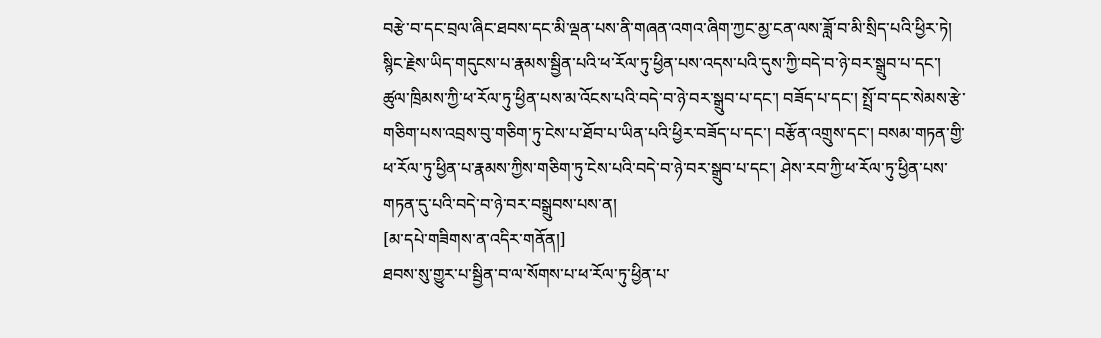བརྩེ་བ་དང་བྲལ་ཞིང་ཐབས་དང་མི་ལྡན་པས་ནི་གཞན་འགའ་ཞིག་ཀྱང་མྱ་ངན་ལས་ཟློ་བ་མི་སྲིད་པའི་ཕྱིར་ཏེ། སྙིང་རྗེས་ཡིད་གདུངས་པ་རྣམས་སྦྱིན་པའི་ཕ་རོལ་ཏུ་ཕྱིན་པས་འདས་པའི་དུས་ཀྱི་བདེ་བ་ཉེ་བར་སྒྲུབ་པ་དང་། ཚུལ་ཁྲིམས་ཀྱི་ཕ་རོལ་ཏུ་ཕྱིན་པས་མ་འོངས་པའི་བདེ་བ་ཉེ་བར་སྒྲུབ་པ་དང་། བཟོད་པ་དང་། སྤྲོ་བ་དང་སེམས་རྩེ་གཅིག་པས་འབྲས་བུ་གཅིག་ཏུ་ངེས་པ་ཐོབ་པ་ཡིན་པའི་ཕྱིར་བཟོད་པ་དང་། བརྩོན་འགྲུས་དང་། བསམ་གཏན་གྱི་ཕ་རོལ་ཏུ་ཕྱིན་པ་རྣམས་ཀྱིས་གཅིག་ཏུ་ངེས་པའི་བདེ་བ་ཉེ་བར་སྒྲུབ་པ་དང་། ཤེས་རབ་ཀྱི་ཕ་རོལ་ཏུ་ཕྱིན་པས་གཏན་དུ་པའི་བདེ་བ་ཉེ་བར་བསྒྲུབས་པས་ན།
[མ་དཔེ་གཟིགས་ན་འདིར་གནོན།]
ཐབས་སུ་གྱུར་པ་སྦྱིན་བ་ལ་སོགས་པ་ཕ་རོལ་ཏུ་ཕྱིན་པ་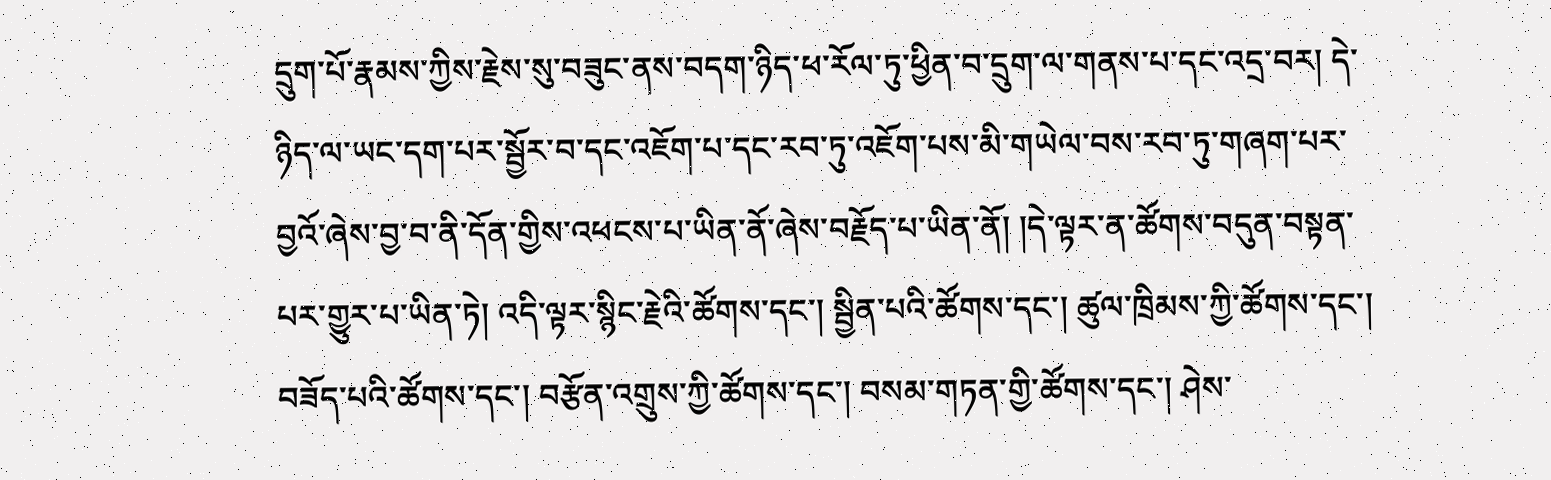དྲུག་པོ་རྣམས་ཀྱིས་རྗེས་སུ་བཟུང་ནས་བདག་ཉིད་ཕ་རོལ་ཏུ་ཕྱིན་བ་དྲུག་ལ་གནས་པ་དང་འདྲ་བར། དེ་ཉིད་ལ་ཡང་དག་པར་སྦྱོར་བ་དང་འཇོག་པ་དང་རབ་ཏུ་འཇོག་པས་མི་གཡེལ་བས་རབ་ཏུ་གཞག་པར་བྱའོ་ཞེས་བྱ་བ་ནི་དོན་གྱིས་འཕངས་པ་ཡིན་ནོ་ཞེས་བརྗོད་པ་ཡིན་ནོ། །དེ་ལྟར་ན་ཚོགས་བདུན་བསྟན་པར་གྱུར་པ་ཡིན་ཏེ། འདི་ལྟར་སྙིང་རྗེའི་ཚོགས་དང་། སྦྱིན་པའི་ཚོགས་དང་། ཚུལ་ཁྲིམས་ཀྱི་ཚོགས་དང་། བཟོད་པའི་ཚོགས་དང་། བརྩོན་འགྲུས་ཀྱི་ཚོགས་དང་། བསམ་གཏན་གྱི་ཚོགས་དང་། ཤེས་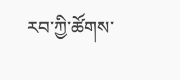རབ་ཀྱི་ཚོགས་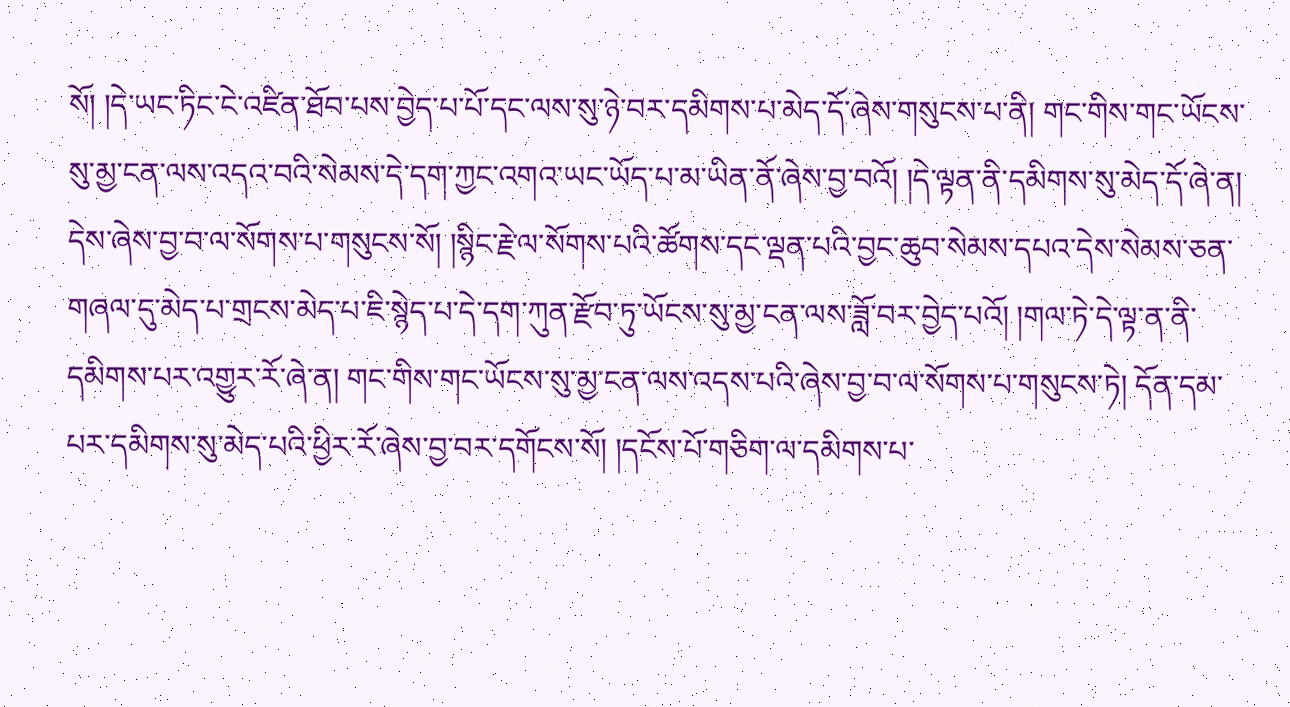སོ། །དེ་ཡང་ཏིང་ངེ་འཛིན་ཐོབ་པས་བྱེད་པ་པོ་དང་ལས་སུ་ཉེ་བར་དམིགས་པ་མེད་དོ་ཞེས་གསུངས་པ་ནི། གང་གིས་གང་ཡོངས་སུ་མྱ་ངན་ལས་འདའ་བའི་སེམས་དེ་དག་ཀྱང་འགའ་ཡང་ཡོད་པ་མ་ཡིན་ནོ་ཞེས་བྱ་བའོ། །དེ་ལྟན་ནི་དམིགས་སུ་མེད་དོ་ཞེ་ན། དེས་ཞེས་བྱ་བ་ལ་སོགས་པ་གསུངས་སོ། །སྙིང་རྗེ་ལ་སོགས་པའི་ཚོགས་དང་ལྡན་པའི་བྱང་ཆུབ་སེམས་དཔའ་དེས་སེམས་ཅན་གཞལ་དུ་མེད་པ་གྲངས་མེད་པ་ཇི་སྙེད་པ་དེ་དག་ཀུན་རྫོབ་ཏུ་ཡོངས་སུ་མྱ་ངན་ལས་ཟློ་བར་བྱེད་པའོ། །གལ་ཏེ་དེ་ལྟ་ན་ནི་དམིགས་པར་འགྱུར་རོ་ཞེ་ན། གང་གིས་གང་ཡོངས་སུ་མྱ་ངན་ལས་འདས་པའི་ཞེས་བྱ་བ་ལ་སོགས་པ་གསུངས་ཏེ། དོན་དམ་པར་དམིགས་སུ་མེད་པའི་ཕྱིར་རོ་ཞེས་བྱ་བར་དགོངས་སོ། །དངོས་པོ་གཅིག་ལ་དམིགས་པ་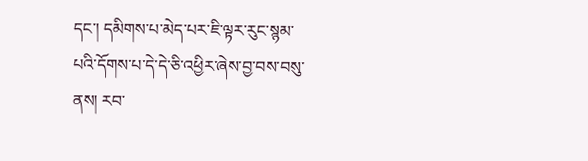དང་། དམིགས་པ་མེད་པར་ཇི་ལྟར་རུང་སྙམ་པའི་དོགས་པ་དེ་དེ་ཅི་འཕྱིར་ཞེས་བྱ་བས་བསུ་ནས། རབ་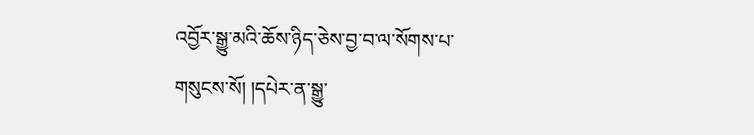འབྱོར་སྒྱུ་མའི་ཆོས་ཉིད་ཅེས་བྱ་བ་ལ་སོགས་པ་གསུངས་སོ། །དཔེར་ན་སྒྱུ་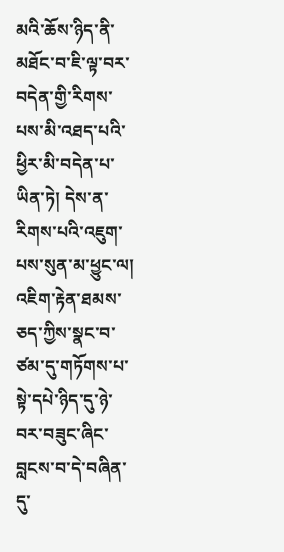མའི་ཆོས་ཉིད་ནི་མཐོང་བ་ཇི་ལྟ་བར་བདེན་གྱི་རིགས་པས་མི་འཐད་པའི་ཕྱིར་མི་བདེན་པ་ཡིན་ཏེ། དེས་ན་རིགས་པའི་འཇུག་པས་སུན་མ་ཕྱུང་ལ། འཇིག་རྟེན་ཐམས་ཅད་ཀྱིས་སྣང་བ་ཙམ་དུ་གཏོགས་པ་སྟེ་དཔེ་ཉིད་དུ་ཉེ་བར་བཟུང་ཞིང་བླངས་བ་དེ་བཞིན་དུ་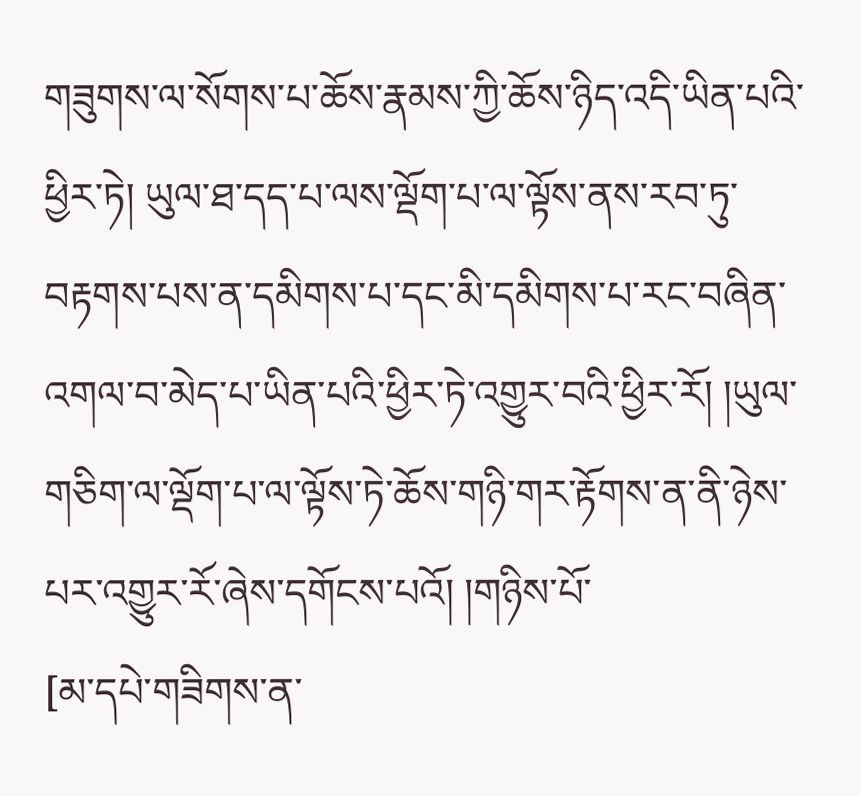གཟུགས་ལ་སོགས་པ་ཆོས་རྣམས་ཀྱི་ཆོས་ཉིད་འདི་ཡིན་པའི་ཕྱིར་ཏེ། ཡུལ་ཐ་དད་པ་ལས་ལྡོག་པ་ལ་ལྟོས་ནས་རབ་ཏུ་བརྟགས་པས་ན་དམིགས་པ་དང་མི་དམིགས་པ་རང་བཞིན་འགལ་བ་མེད་པ་ཡིན་པའི་ཕྱིར་ཏེ་འགྱུར་བའི་ཕྱིར་རོ། །ཡུལ་གཅིག་ལ་ལྡོག་པ་ལ་ལྟོས་ཏེ་ཆོས་གཉི་གར་རྟོགས་ན་ནི་ཉེས་པར་འགྱུར་རོ་ཞེས་དགོངས་པའོ། །གཉིས་པོ་
[མ་དཔེ་གཟིགས་ན་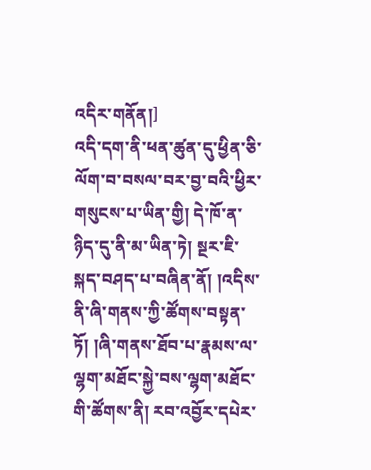འདིར་གནོན།]
འདི་དག་ནི་ཕན་ཚུན་དུ་ཕྱིན་ཅི་ལོག་བ་བསལ་བར་བྱ་བའི་ཕྱིར་གསུངས་པ་ཡིན་གྱི། དེ་ཁོ་ན་ཉིད་དུ་ནི་མ་ཡིན་ཏེ། སྔར་ཇི་སྐད་བཤད་པ་བཞིན་ནོ། །འདིས་ནི་ཞི་གནས་ཀྱི་ཚོགས་བསྟན་ཏོ། །ཞི་གནས་ཐོབ་པ་རྣམས་ལ་ལྷག་མཐོང་སྐྱེ་བས་ལྷག་མཐོང་གི་ཚོགས་ནི། རབ་འབྱོར་དཔེར་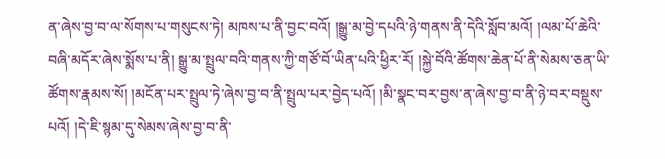ན་ཞེས་བྱ་བ་ལ་སོགས་པ་གསུངས་ཏེ། མཁས་པ་ནི་བྱང་བའོ། །སྒྱུ་མ་བྱེ་དཔའི་ཉེ་གནས་ནི་དེའི་སློབ་མའོ། །ལམ་པོ་ཆེའི་བཞི་མདོར་ཞེས་སྨོས་པ་ནི། སྒྱུ་མ་སྤྲུལ་བའི་གནས་ཀྱི་གཙོ་བོ་ཡིན་པའི་ཕྱིར་རོ། །སྐྱེ་བོའི་ཚོགས་ཆེན་པོ་ནི་སེམས་ཅན་ཡི་ཚོགས་རྣམས་སོ། །མངོན་པར་སྤྲུལ་ཏེ་ཞེས་བྱ་བ་ནི་སྤྲུལ་པར་བྱེད་པའོ། །མི་སྣང་བར་བྱས་ན་ཞེས་བྱ་བ་ནི་ཉེ་བར་བསྡུས་པའོ། །དེ་ཇི་སྙམ་དུ་སེམས་ཞེས་བྱ་བ་ནི་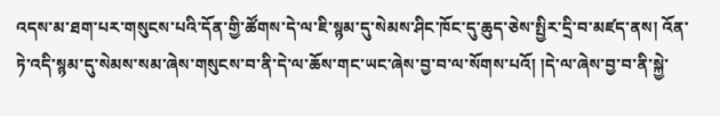འདས་མ་ཐག་པར་གསུངས་པའི་དོན་གྱི་ཚོགས་དེ་ལ་ཇི་སྙམ་དུ་སེམས་ཤིང་ཁོང་དུ་ཆུད་ཅེས་སྤྱིར་དྲི་བ་མཛད་ནས། འོན་ཏེ་འདི་སྙམ་དུ་སེམས་སམ་ཞེས་གསུངས་བ་ནི་དེ་ལ་ཆོས་གང་ཡང་ཞེས་བྱ་བ་ལ་སོགས་པའོ། །དེ་ལ་ཞེས་བྱ་བ་ནི་སྐྱེ་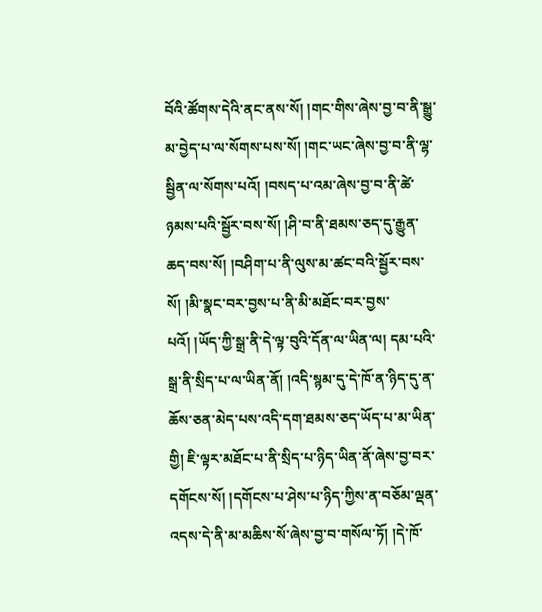བོའི་ཚོགས་དེའི་ནང་ནས་སོ། །གང་གིས་ཞེས་བྱ་བ་ནི་སྒྱུ་མ་བྱེད་པ་ལ་སོགས་པས་སོ། །གང་ཡང་ཞེས་བྱ་བ་ནི་ལྷ་སྦྱིན་ལ་སོགས་པའོ། །བསད་པ་འམ་ཞེས་བྱ་བ་ནི་ཚེ་ཉམས་པའི་སྦྱོར་བས་སོ། །ཤི་བ་ནི་ཐམས་ཅད་དུ་རྒྱུན་ཆད་བས་སོ། །བཤིག་པ་ནི་ལུས་མ་ཚང་བའི་སྦྱོར་བས་སོ། །མི་སྣང་བར་བྱས་པ་ནི་མི་མཐོང་བར་བྱས་པའོ། །ཡོད་ཀྱི་སྒྲ་ནི་དེ་ལྟ་བུའི་དོན་ལ་ཡིན་ལ། དམ་པའི་སྒྲ་ནི་སྲིད་པ་ལ་ཡིན་ནོ། །འདི་སྙམ་དུ་དེ་ཁོ་ན་ཉིད་དུ་ན་ཆོས་ཅན་མེད་པས་འདི་དག་ཐམས་ཅད་ཡོད་པ་མ་ཡིན་གྱི། ཇི་ལྟར་མཐོང་པ་ནི་སྲིད་པ་ཉིད་ཡིན་ནོ་ཞེས་བྱ་བར་དགོངས་སོ། །དགོངས་པ་ཤེས་པ་ཉིད་ཀྱིས་ན་བཅོམ་ལྡན་འདས་དེ་ནི་མ་མཆིས་སོ་ཞེས་བྱ་བ་གསོལ་ཏོ། །དེ་ཁོ་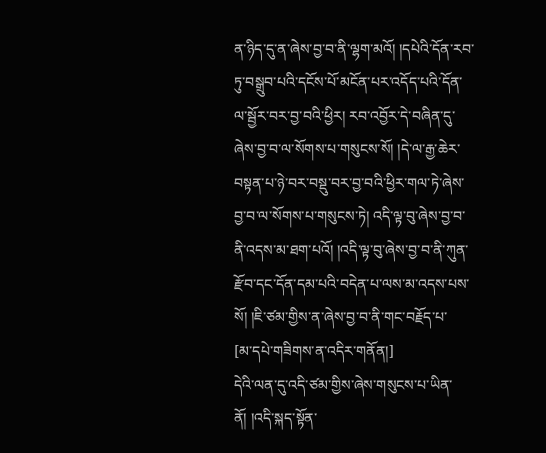ན་ཉིད་དུ་ན་ཞེས་བྱ་བ་ནི་ལྷག་མའོ། །དཔེའི་དོན་རབ་ཏུ་བསྒྲུབ་པའི་དངོས་པོ་མངོན་པར་འདོད་པའི་དོན་ལ་སྦྱོར་བར་བྱ་བའི་ཕྱིར། རབ་འབྱོར་དེ་བཞིན་དུ་ཞེས་བྱ་བ་ལ་སོགས་པ་གསུངས་སོ། །དེ་ལ་རྒྱ་ཆེར་བསྟན་པ་ཉེ་བར་བསྡུ་བར་བྱ་བའི་ཕྱིར་གལ་ཏེ་ཞེས་བྱ་བ་ལ་སོགས་པ་གསུངས་ཏེ། འདི་ལྟ་བུ་ཞེས་བྱ་བ་ནི་འདས་མ་ཐག་པའོ། །འདི་ལྟ་བུ་ཞེས་བྱ་བ་ནི་ཀུན་རྫོབ་དང་དོན་དམ་པའི་བདེན་པ་ལས་མ་འདས་པས་སོ། །ཇི་ཙམ་གྱིས་ན་ཞེས་བྱ་བ་ནི་གང་བརྗོད་པ་
[མ་དཔེ་གཟིགས་ན་འདིར་གནོན།]
དེའི་ལན་དུ་འདི་ཙམ་གྱིས་ཞེས་གསུངས་པ་ཡིན་ནོ། །འདི་སྐད་སྟོན་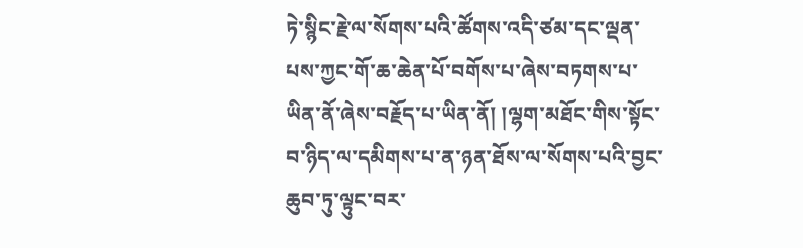ཏེ་སྙིང་རྗེ་ལ་སོགས་པའི་ཚོགས་འདི་ཙམ་དང་ལྡན་པས་ཀྱང་གོ་ཆ་ཆེན་པོ་བགོས་པ་ཞེས་བཏགས་པ་ཡིན་ནོ་ཞེས་བརྗོད་པ་ཡིན་ནོ། །ལྷག་མཐོང་གིས་སྟོང་བ་ཉིད་ལ་དམིགས་པ་ན་ཉན་ཐོས་ལ་སོགས་པའི་བྱང་ཆུབ་ཏུ་ལྟུང་བར་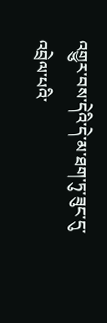འགྱུར་བས་དེའི་དེ་མ་ཐག་ཏུ་ཟུང་དུ་འབྲེལ་པའི་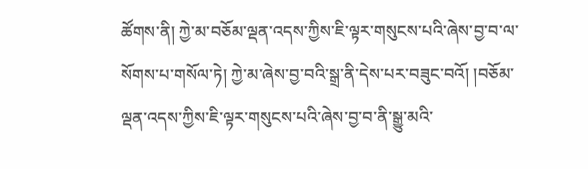ཚོགས་ནི། ཀྱེ་མ་བཅོམ་ལྡན་འདས་ཀྱིས་ཇི་ལྟར་གསུངས་པའི་ཞེས་བྱ་བ་ལ་སོགས་པ་གསོལ་ཏེ། ཀྱེ་མ་ཞེས་བྱ་བའི་སྒྲ་ནི་དེས་པར་བཟུང་བའོ། །བཅོམ་ལྡན་འདས་ཀྱིས་ཇི་ལྟར་གསུངས་པའི་ཞེས་བྱ་བ་ནི་སྒྱུ་མའི་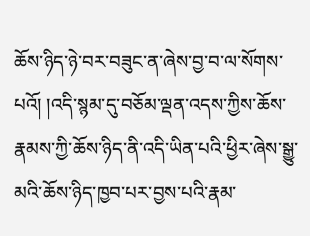ཆོས་ཉིད་ཉེ་བར་བཟུང་ན་ཞེས་བྱ་བ་ལ་སོགས་པའོ། །འདི་སྙམ་དུ་བཅོམ་ལྡན་འདས་ཀྱིས་ཆོས་རྣམས་ཀྱི་ཆོས་ཉིད་ནི་འདི་ཡིན་པའི་ཕྱིར་ཞེས་སྒྱུ་མའི་ཆོས་ཉིད་ཁྱབ་པར་བྱས་པའི་རྣམ་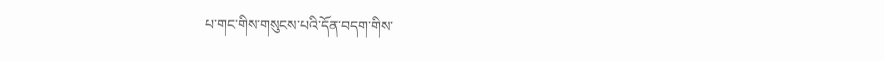པ་གང་གིས་གསུངས་པའི་དོན་བདག་གིས་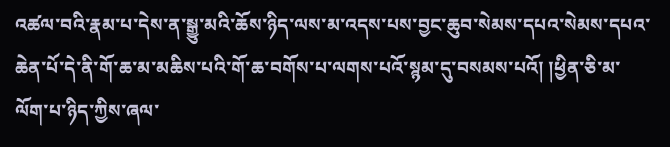འཚལ་བའི་རྣམ་པ་དེས་ན་སྒྱུ་མའི་ཆོས་ཉིད་ལས་མ་འདས་པས་བྱང་ཆུབ་སེམས་དཔའ་སེམས་དཔའ་ཆེན་པོ་དེ་ནི་གོ་ཆ་མ་མཆིས་པའི་གོ་ཆ་བགོས་པ་ལགས་པའོ་སྙམ་དུ་བསམས་པའོ། །ཕྱིན་ཅི་མ་ལོག་པ་ཉིད་ཀྱིས་ཞལ་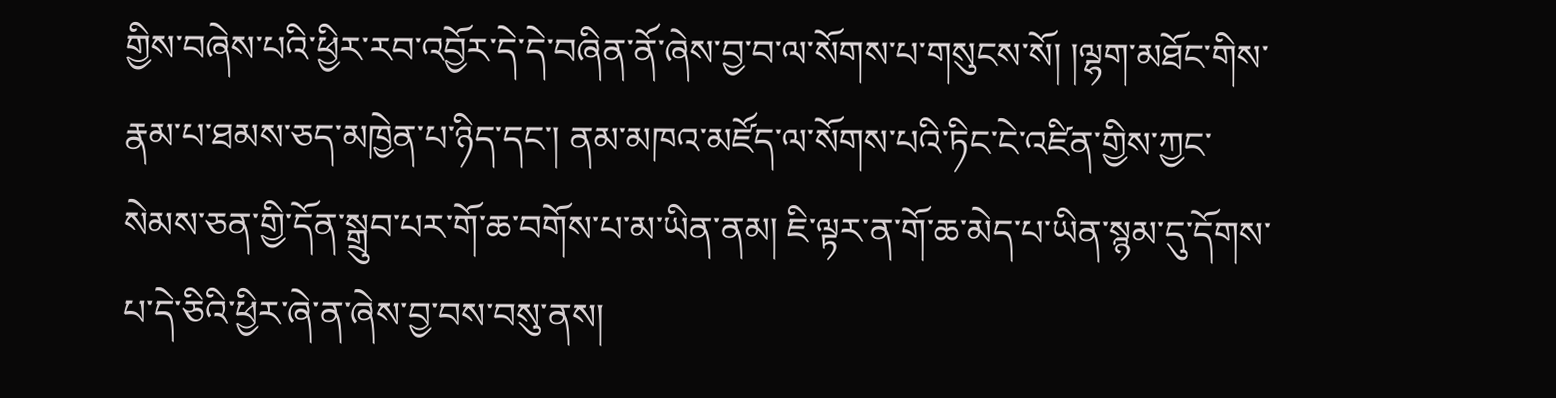གྱིས་བཞེས་པའི་ཕྱིར་རབ་འབྱོར་དེ་དེ་བཞིན་ནོ་ཞེས་བྱ་བ་ལ་སོགས་པ་གསུངས་སོ། །ལྷག་མཐོང་གིས་རྣམ་པ་ཐམས་ཅད་མཁྱེན་པ་ཉིད་དང་། ནམ་མཁའ་མཛོད་ལ་སོགས་པའི་ཏིང་ངེ་འཛིན་གྱིས་ཀྱང་སེམས་ཅན་གྱི་དོན་སྒྲུབ་པར་གོ་ཆ་བགོས་པ་མ་ཡིན་ནམ། ཇི་ལྟར་ན་གོ་ཆ་མེད་པ་ཡིན་སྙམ་དུ་དོགས་པ་དེ་ཅིའི་ཕྱིར་ཞེ་ན་ཞེས་བྱ་བས་བསུ་ནས།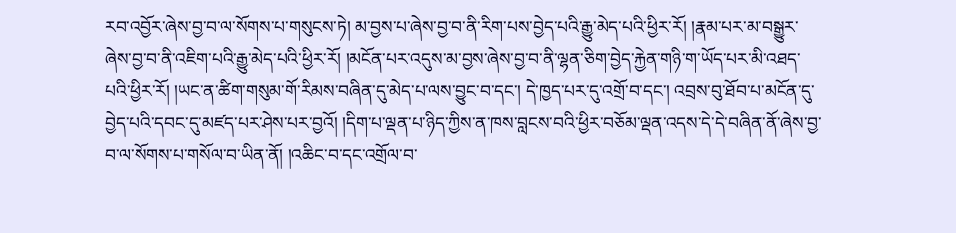རབ་འབྱོར་ཞེས་བྱ་བ་ལ་སོགས་པ་གསུངས་ཏེ། མ་བྱས་པ་ཞེས་བྱ་བ་ནི་རིག་པས་བྱེད་པའི་རྒྱུ་མེད་པའི་ཕྱིར་རོ། །རྣམ་པར་མ་བསྒྱུར་ཞེས་བྱ་བ་ནི་འཇིག་པའི་རྒྱུ་མེད་པའི་ཕྱིར་རོ། །མངོན་པར་འདུས་མ་བྱས་ཞེས་བྱ་བ་ནི་ལྷན་ཅིག་བྱེད་རྐྱེན་གཉི་ག་ཡོད་པར་མི་འཐད་པའི་ཕྱིར་རོ། །ཡང་ན་ཚིག་གསུམ་གོ་རིམས་བཞིན་དུ་མེད་པ་ལས་བྱུང་བ་དང་། དེ་ཁྱད་པར་དུ་འགྲོ་བ་དང་། འབྲས་བུ་ཐོབ་པ་མངོན་དུ་བྱེད་པའི་དབང་དུ་མཛད་པར་ཤེས་པར་བྱའོ། །དིག་པ་ལྡན་པ་ཉིད་ཀྱིས་ན་ཁས་བླངས་བའི་ཕྱིར་བཅོམ་ལྡན་འདས་དེ་དེ་བཞིན་ནོ་ཞེས་བྱ་བ་ལ་སོགས་པ་གསོལ་བ་ཡིན་ནོ། །འཆིང་བ་དང་འགྲོལ་བ་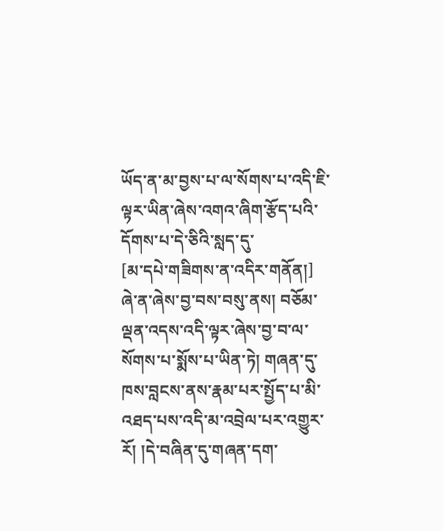ཡོད་ན་མ་བྱས་པ་ལ་སོགས་པ་འདི་ཇི་ལྟར་ཡིན་ཞེས་འགའ་ཞིག་རྩོད་པའི་དོགས་པ་དེ་ཅིའི་སླད་དུ་
[མ་དཔེ་གཟིགས་ན་འདིར་གནོན།]
ཞེ་ན་ཞེས་བྱ་བས་བསུ་ནས། བཅོམ་ལྡན་འདས་འདི་ལྟར་ཞེས་བྱ་བ་ལ་སོགས་པ་སྨོས་པ་ཡིན་ཏེ། གཞན་དུ་ཁས་བླངས་ནས་རྣམ་པར་སྤྱོད་པ་མི་འཐད་པས་འདི་མ་འབྲེལ་པར་འགྱུར་རོ། །དེ་བཞིན་དུ་གཞན་དག་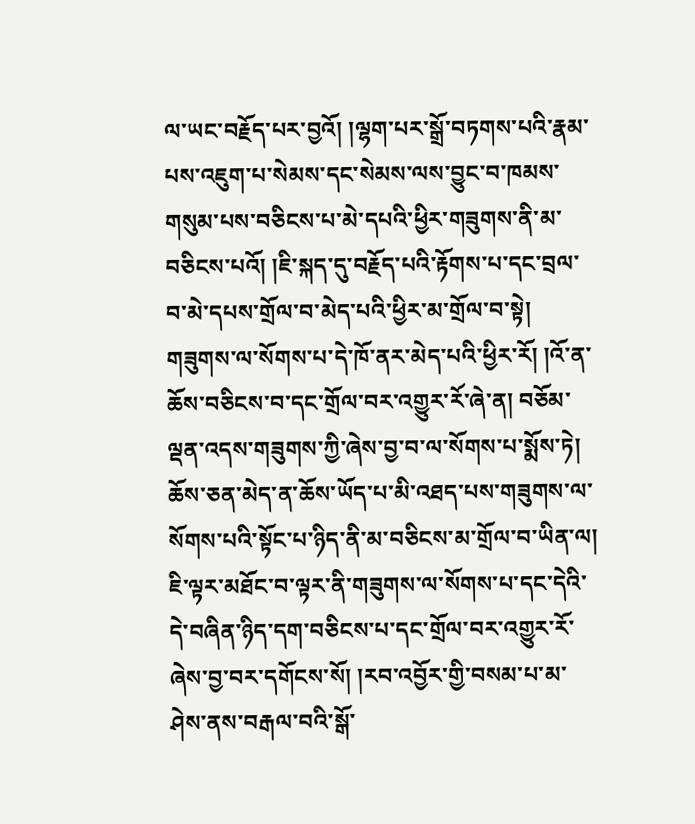ལ་ཡང་བརྗོད་པར་བྱའོ། །ལྷག་པར་སྒྲོ་བཏགས་པའི་རྣམ་པས་འཇུག་པ་སེམས་དང་སེམས་ལས་བྱུང་བ་ཁམས་གསུམ་པས་བཅིངས་པ་མེ་དཔའི་ཕྱིར་གཟུགས་ནི་མ་བཅིངས་པའོ། །ཇི་སྐད་དུ་བརྗོད་པའི་རྟོགས་པ་དང་བྲལ་བ་མེ་དཔས་གྲོལ་བ་མེད་པའི་ཕྱིར་མ་གྲོལ་བ་སྟེ། གཟུགས་ལ་སོགས་པ་དེ་ཁོ་ནར་མེད་པའི་ཕྱིར་རོ། །འོ་ན་ཆོས་བཅིངས་བ་དང་གྲོལ་བར་འགྱུར་རོ་ཞེ་ན། བཅོམ་ལྡན་འདས་གཟུགས་ཀྱི་ཞེས་བྱ་བ་ལ་སོགས་པ་སྨོས་ཏེ། ཆོས་ཅན་མེད་ན་ཆོས་ཡོད་པ་མི་འཐད་པས་གཟུགས་ལ་སོགས་པའི་སྟོང་པ་ཉིད་ནི་མ་བཅིངས་མ་གྲོལ་བ་ཡིན་ལ། ཇི་ལྟར་མཐོང་བ་ལྟར་ནི་གཟུགས་ལ་སོགས་པ་དང་དེའི་དེ་བཞིན་ཉིད་དག་བཅིངས་པ་དང་གྲོལ་བར་འགྱུར་རོ་ཞེས་བྱ་བར་དགོངས་སོ། །རབ་འབྱོར་གྱི་བསམ་པ་མ་ཤེས་ནས་བརྒལ་བའི་སྒོ་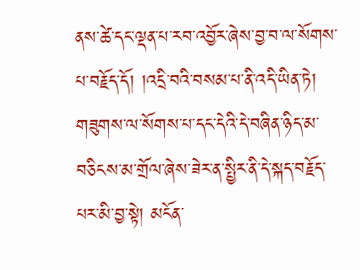ནས་ཚེ་དང་ལྡན་པ་རབ་འབྱོར་ཞེས་བྱ་བ་ལ་སོགས་པ་བརྗོད་དོ། །འདྲི་བའི་བསམ་པ་ནི་འདི་ཡིན་ཏེ། གཟུགས་ལ་སོགས་པ་དང་དེའི་དེ་བཞིན་ཉིད་མ་བཅིངས་མ་གྲོལ་ཞེས་ཟེར་ན་སྤྱིར་ནི་དེ་སྐད་བརྗོད་པར་མི་བྱ་སྟེ། མངོན་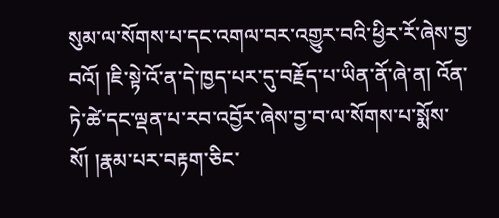སུམ་ལ་སོགས་པ་དང་འགལ་བར་འགྱུར་བའི་ཕྱིར་རོ་ཞེས་བྱ་བའོ། །ཇི་སྟེ་འོ་ན་དེ་ཁྱད་པར་དུ་བརྗོད་པ་ཡིན་ནོ་ཞེ་ན། འོན་ཏེ་ཚེ་དང་ལྡན་པ་རབ་འབྱོར་ཞེས་བྱ་བ་ལ་སོགས་པ་སྨོས་སོ། །རྣམ་པར་བརྟག་ཅིང་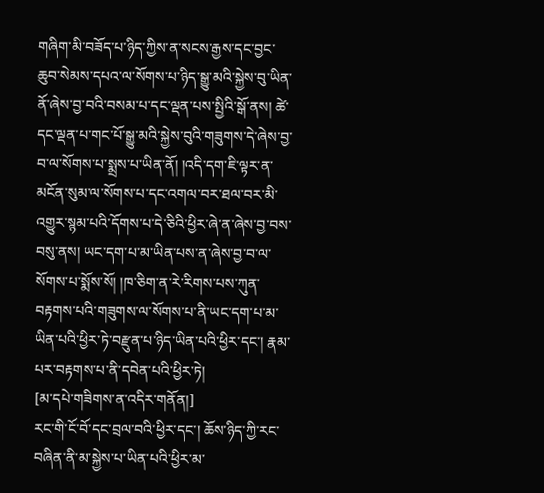གཞིག་མི་བཟོད་པ་ཉིད་ཀྱིས་ན་སངས་རྒྱས་དང་བྱང་ཆུབ་སེམས་དཔའ་ལ་སོགས་པ་ཉིད་སྒྱུ་མའི་སྐྱེས་བུ་ཡིན་ནོ་ཞེས་བྱ་བའི་བསམ་པ་དང་ལྡན་པས་སྤྱིའི་སྒོ་ནས། ཚེ་དང་ལྡན་པ་གང་པོ་སྒྱུ་མའི་སྐྱེས་བུའི་གཟུགས་དེ་ཞེས་བྱ་བ་ལ་སོགས་པ་སྨྲས་པ་ཡིན་ནོ། །འདི་དག་ཇི་ལྟར་ན་མངོན་སུམ་ལ་སོགས་པ་དང་འགལ་བར་ཐལ་བར་མི་འགྱུར་སྙམ་པའི་དོགས་པ་དེ་ཅིའི་ཕྱིར་ཞེ་ན་ཞེས་བྱ་བས་བསུ་ནས། ཡང་དག་པ་མ་ཡིན་པས་ན་ཞེས་བྱ་བ་ལ་སོགས་པ་སྨོས་སོ། །ཁ་ཅིག་ན་རེ་རིགས་པས་ཀུན་བརྟགས་པའི་གཟུགས་ལ་སོགས་པ་ནི་ཡང་དག་པ་མ་ཡིན་པའི་ཕྱིར་ཏེ་བརྫུན་པ་ཉིད་ཡིན་པའི་ཕྱིར་དང་། རྣམ་པར་བརྟགས་པ་ནི་དབེན་པའི་ཕྱིར་ཏེ།
[མ་དཔེ་གཟིགས་ན་འདིར་གནོན།]
རང་གི་ངོ་བོ་དང་བྲལ་བའི་ཕྱིར་དང་། ཆོས་ཉིད་ཀྱི་རང་བཞིན་ནི་མ་སྐྱེས་པ་ཡིན་པའི་ཕྱིར་མ་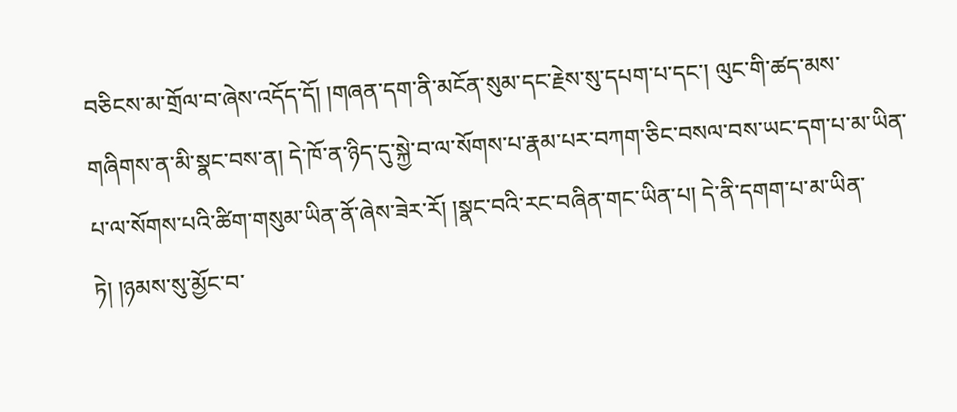བཅིངས་མ་གྲོལ་བ་ཞེས་འདོད་དོ། །གཞན་དག་ནི་མངོན་སུམ་དང་རྗེས་སུ་དཔག་པ་དང་། ལུང་གི་ཚད་མས་གཞིགས་ན་མི་སྣང་བས་ན། དེ་ཁོ་ན་ཉིད་དུ་སྐྱེ་བ་ལ་སོགས་པ་རྣམ་པར་བཀག་ཅིང་བསལ་བས་ཡང་དག་པ་མ་ཡིན་པ་ལ་སོགས་པའི་ཚིག་གསུམ་ཡིན་ནོ་ཞེས་ཟེར་རོ། །སྣང་བའི་རང་བཞིན་གང་ཡིན་པ། དེ་ནི་དགག་པ་མ་ཡིན་ཏེ། །ཉམས་སུ་མྱོང་བ་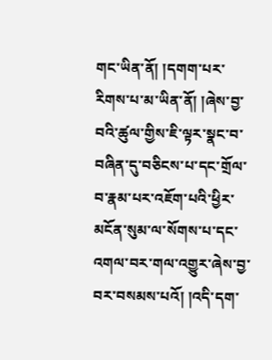གང་ཡིན་ནོ། །དགག་པར་རིགས་པ་མ་ཡིན་ནོ། །ཞེས་བྱ་བའི་ཚུལ་གྱིས་ཇི་ལྟར་སྣང་བ་བཞིན་དུ་བཅིངས་པ་དང་གྲོལ་བ་རྣམ་པར་འཇོག་པའི་ཕྱིར་མངོན་སུམ་ལ་སོགས་པ་དང་འགལ་བར་གལ་འགྱུར་ཞེས་བྱ་བར་བསམས་པའོ། །འདི་དག་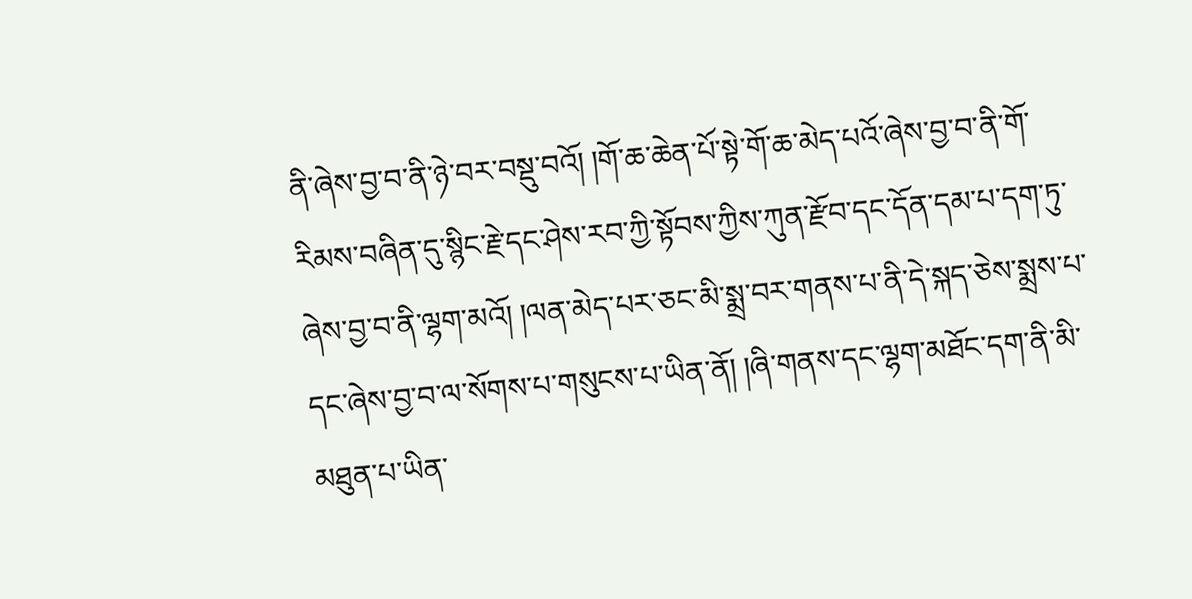ནི་ཞེས་བྱ་བ་ནི་ཉེ་བར་བསྡུ་བའོ། །གོ་ཆ་ཆེན་པོ་སྟེ་གོ་ཆ་མེད་པའོ་ཞེས་བྱ་བ་ནི་གོ་རིམས་བཞིན་དུ་སྙིང་རྗེ་དང་ཤེས་རབ་ཀྱི་སྟོབས་ཀྱིས་ཀུན་རྫོབ་དང་དོན་དམ་པ་དག་ཏུ་ཞེས་བྱ་བ་ནི་ལྷག་མའོ། །ལན་མེད་པར་ཅང་མི་སྨྲ་བར་གནས་པ་ནི་དེ་སྐད་ཅེས་སྨྲས་པ་དང་ཞེས་བྱ་བ་ལ་སོགས་པ་གསུངས་པ་ཡིན་ནོ། །ཞི་གནས་དང་ལྷག་མཐོང་དག་ནི་མི་མཐུན་པ་ཡིན་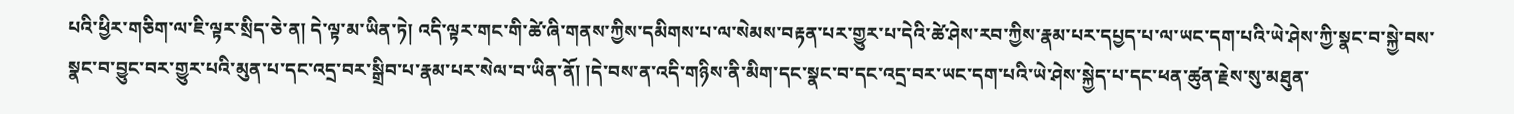པའི་ཕྱིར་གཅིག་ལ་ཇི་ལྟར་སྲིད་ཅེ་ན། དེ་ལྟ་མ་ཡིན་ཏེ། འདི་ལྟར་གང་གི་ཚེ་ཞི་གནས་ཀྱིས་དམིགས་པ་ལ་སེམས་བརྟན་པར་གྱུར་པ་དེའི་ཚེ་ཤེས་རབ་ཀྱིས་རྣམ་པར་དཔྱད་པ་ལ་ཡང་དག་པའི་ཡེ་ཤེས་ཀྱི་སྣང་བ་སྐྱེ་བས་སྣང་བ་བྱུང་བར་གྱུར་པའི་མུན་པ་དང་འདྲ་བར་སྒྲིབ་པ་རྣམ་པར་སེལ་བ་ཡིན་ནོ། །དེ་བས་ན་འདི་གཉིས་ནི་མིག་དང་སྣང་བ་དང་འདྲ་བར་ཡང་དག་པའི་ཡེ་ཤེས་སྐྱེད་པ་དང་ཕན་ཚུན་རྗེས་སུ་མཐུན་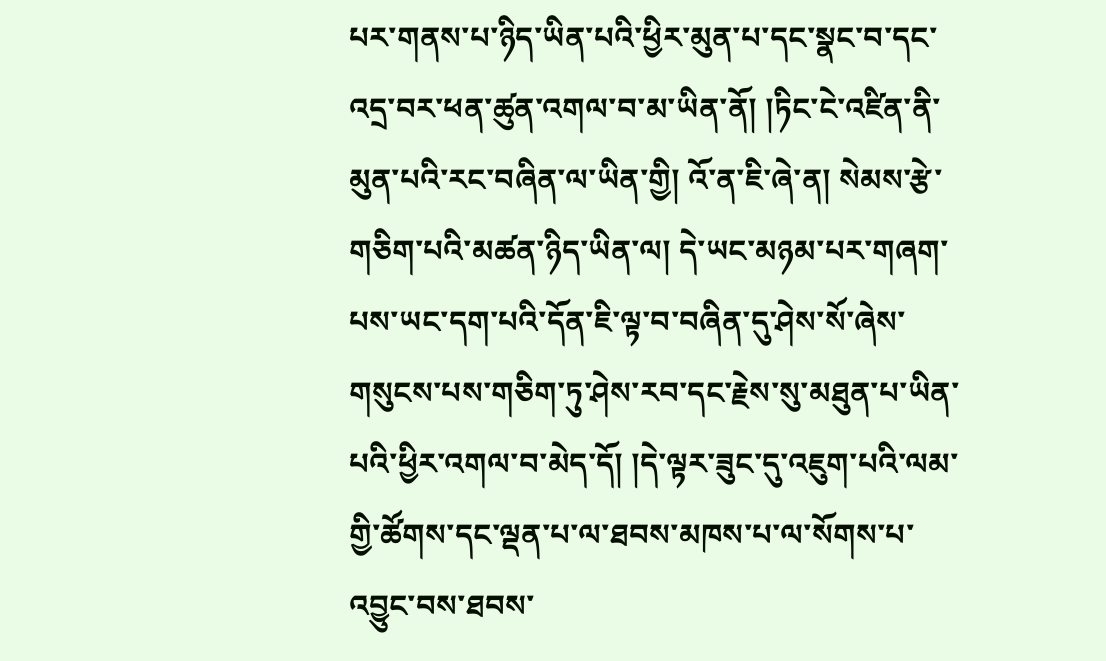པར་གནས་པ་ཉིད་ཡིན་པའི་ཕྱིར་མུན་པ་དང་སྣང་བ་དང་འདྲ་བར་ཕན་ཚུན་འགལ་བ་མ་ཡིན་ནོ། །ཏིང་ངེ་འཛིན་ནི་མུན་པའི་རང་བཞིན་ལ་ཡིན་གྱི། འོ་ན་ཇི་ཞེ་ན། སེམས་རྩེ་གཅིག་པའི་མཚན་ཉིད་ཡིན་ལ། དེ་ཡང་མཉམ་པར་གཞག་པས་ཡང་དག་པའི་དོན་ཇི་ལྟ་བ་བཞིན་དུ་ཤེས་སོ་ཞེས་གསུངས་པས་གཅིག་ཏུ་ཤེས་རབ་དང་རྗེས་སུ་མཐུན་པ་ཡིན་པའི་ཕྱིར་འགལ་བ་མེད་དོ། །དེ་ལྟར་ཟུང་དུ་འཇུག་པའི་ལམ་གྱི་ཚོགས་དང་ལྡན་པ་ལ་ཐབས་མཁས་པ་ལ་སོགས་པ་འབྱུང་བས་ཐབས་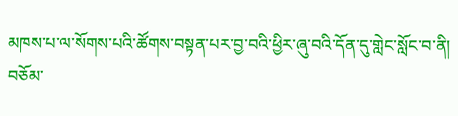མཁས་པ་ལ་སོགས་པའི་ཚོགས་བསྟན་པར་བྱ་བའི་ཕྱིར་ཞུ་བའི་དོན་དུ་གླེང་སློང་བ་ནི། བཅོམ་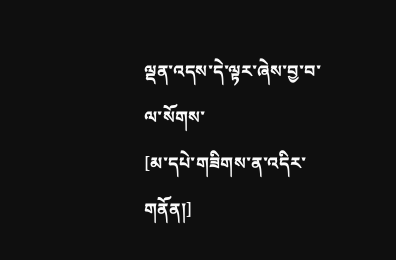ལྡན་འདས་དེ་ལྟར་ཞེས་བྱ་བ་ལ་སོགས་
[མ་དཔེ་གཟིགས་ན་འདིར་གནོན།]